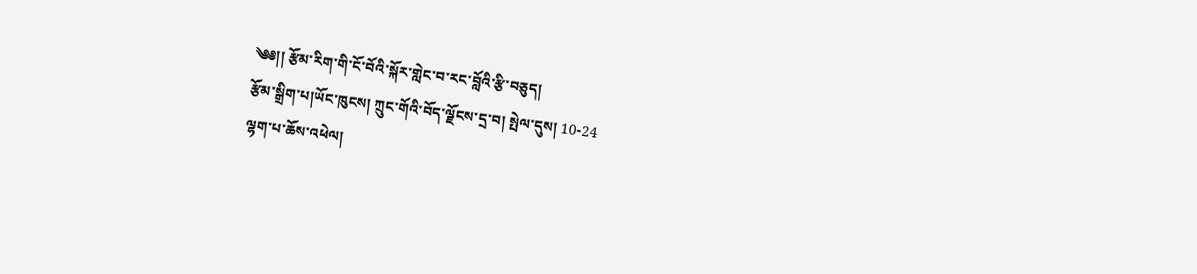༄༅།། རྩོམ་རིག་གི་ངོ་བོའི་སྐོར་གླེང་བ་རང་བློའི་རྩི་བཅུད།
རྩོམ་སྒྲིག་པ།ཡོང་ཁུངས། ཀྲུང་གོའི་བོད་ལྗོངས་དྲ་བ། སྤེལ་དུས། 10-24
ལྷག་པ་ཆོས་འཕེལ།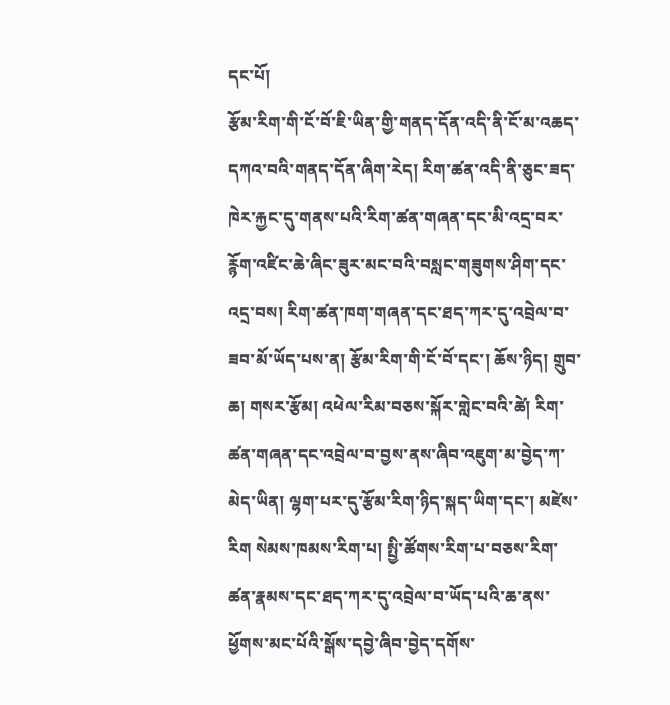དང་པོ།
རྩོམ་རིག་གི་ངོ་བོ་ཇི་ཡིན་གྱི་གནད་དོན་འདི་ནི་ངོ་མ་འཆད་དཀའ་བའི་གནད་དོན་ཞིག་རེད། རིག་ཚན་འདི་ནི་ཅུང་ཟད་ཁེར་རྐྱང་དུ་གནས་པའི་རིག་ཚན་གཞན་དང་མི་འདྲ་བར་ཪྙོག་འཛིང་ཆེ་ཞིང་ཟུར་མང་བའི་བསླང་གཟུགས་ཤིག་དང་འདྲ་བས། རིག་ཚན་ཁག་གཞན་དང་ཐད་ཀར་དུ་འབྲེལ་བ་ཟབ་མོ་ཡོད་པས་ན། རྩོམ་རིག་གི་ངོ་བོ་དང་། ཆོས་ཉིད། གྲུབ་ཆ། གསར་རྩོམ། འཕེལ་རིམ་བཅས་སྐོར་གླེང་བའི་ཚེ། རིག་ཚན་གཞན་དང་འབྲེལ་བ་བྱས་ནས་ཞིབ་འཇུག་མ་བྱེད་ཀ་མེད་ཡིན། ལྷག་པར་དུ་རྩོམ་རིག་ཉིད་སྐད་ཡིག་དང་། མཛེས་རིག སེམས་ཁམས་རིག་པ། སྤྱི་ཚོགས་རིག་པ་བཅས་རིག་ཚན་རྣམས་དང་ཐད་ཀར་དུ་འབྲེལ་བ་ཡོད་པའི་ཆ་ནས་ཕྱོགས་མང་པོའི་སྒོས་དབྱེ་ཞིབ་བྱེད་དགོས་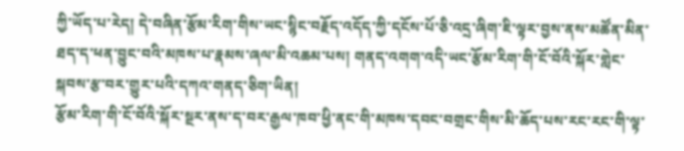ཀྱི་ཡོད་པ་རེད། དེ་བཞིན་རྩོམ་རིག་གིས་ཡང་སྙིང་བརྗོད་འདོད་ཀྱི་དངོས་པོ་ཅི་འདྲ་ཞིག་ཇི་ལྟར་བྱས་ནས་མཚོན་མིན་ཐད་ད་ཕན་བྱུང་བའི་མཁས་པ་རྣམས་ཞལ་མི་འཆམ་པས། གནད་འགག་འདི་ཡང་རྩོམ་རིག་གི་ངོ་བོའི་སྐོར་གླེང་སྐབས་རྩ་བར་གྱུར་པའི་དཀའ་གནད་ཅིག་ཡིན།
རྩོམ་རིག་གི་ངོ་བོའི་སྐོར་སྔར་ནས་ད་བར་རྒྱལ་ཁབ་ཕྱི་ནང་གི་མཁས་དབང་བགྲང་གིས་མི་ཆོད་པས་རང་རང་གི་ལྟ་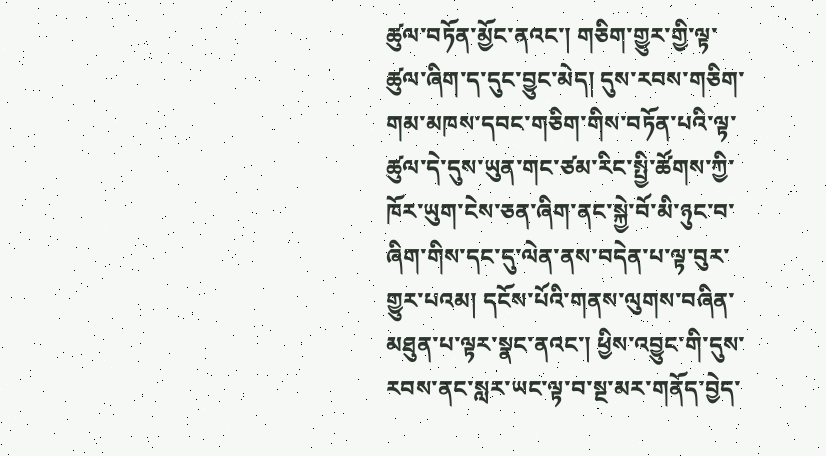ཚུལ་བཏོན་མྱོང་ནའང་། གཅིག་གྱུར་གྱི་ལྟ་ཚུལ་ཞིག་ད་དུང་བྱུང་མེད། དུས་རབས་གཅིག་གམ་མཁས་དབང་གཅིག་གིས་བཏོན་པའི་ལྟ་ཚུལ་དེ་དུས་ཡུན་གང་ཙམ་རིང་སྤྱི་ཚོགས་ཀྱི་ཁོར་ཡུག་ངེས་ཅན་ཞིག་ནང་སྐྱེ་བོ་མི་ཉུང་བ་ཞིག་གིས་དང་དུ་ལེན་ནས་བདེན་པ་ལྟ་བུར་གྱུར་པའམ། དངོས་པོའི་གནས་ལུགས་བཞིན་མཐུན་པ་ལྟར་སྣང་ནའང་། ཕྱིས་འབྱུང་གི་དུས་རབས་ནང་སླར་ཡང་ལྟ་བ་སྔ་མར་གནོད་བྱེད་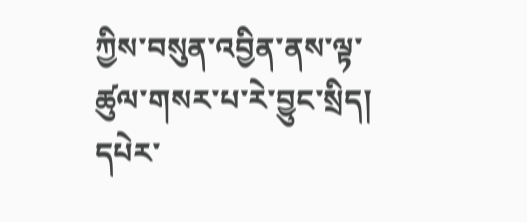ཀྱིས་བསུན་འབྱིན་ནས་ལྟ་ཚུལ་གསར་པ་རེ་བྱུང་སྲིད། དཔེར་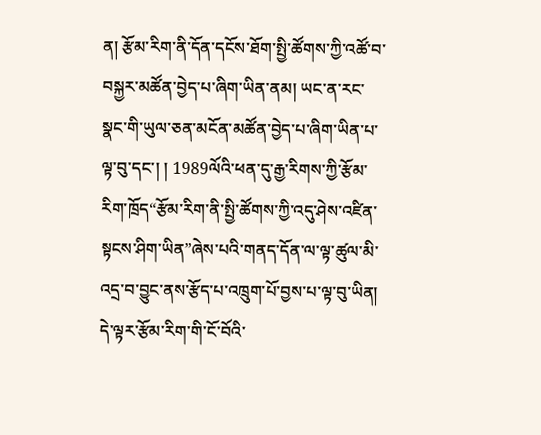ན། རྩོམ་རིག་ནི་དོན་དངོས་ཐོག་སྤྱི་ཚོགས་ཀྱི་འཚོ་བ་བསྐྱར་མཚོན་བྱེད་པ་ཞིག་ཡིན་ནམ། ཡང་ན་རང་སྣང་གི་ཡུལ་ཅན་མངོན་མཚོན་བྱེད་པ་ཞིག་ཡིན་པ་ལྟ་བུ་དང་། ། 1989ལོའི་ཕན་དུ་རྒྱ་རིགས་ཀྱི་རྩོམ་རིག་ཁྲོད“རྩོམ་རིག་ནི་སྤྱི་ཚོགས་ཀྱི་འདུ་ཤེས་འཛིན་སྟངས་ཤིག་ཡིན”ཞེས་པའི་གནད་དོན་ལ་ལྟ་ཚུལ་མི་འདྲ་བ་བྱུང་ནས་རྩོད་པ་འཁྲུག་པོ་བྱས་པ་ལྟ་བུ་ཡིན། དེ་ལྟར་རྩོམ་རིག་གི་ངོ་བོའི་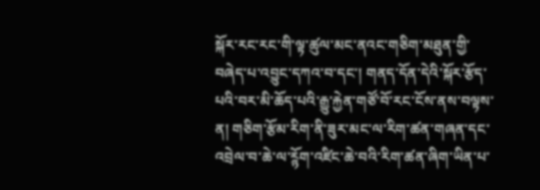སྐོར་རང་རང་གི་ལྟ་ཚུལ་མང་ནའང་གཅིག་མཐུན་གྱི་བཞེད་པ་འབྱུང་དཀའ་བ་དང་། གནད་དོན་དེའི་སྐོར་རྩོད་པའི་བར་མི་ཆོད་པའི་རྒྱུ་རྐྱེན་གཙོ་བོ་རང་ངོས་ནས་བལྟས་ན། གཅིག་རྩོམ་རིག་ནི་ཟུར་མང་ལ་རིག་ཚན་གཞན་དང་འབྲེལ་བ་ཆེ་ལ་ཪྙོག་འཛིང་ཆེ་བའི་རིག་ཚན་ཞིག་ཡིན་པ་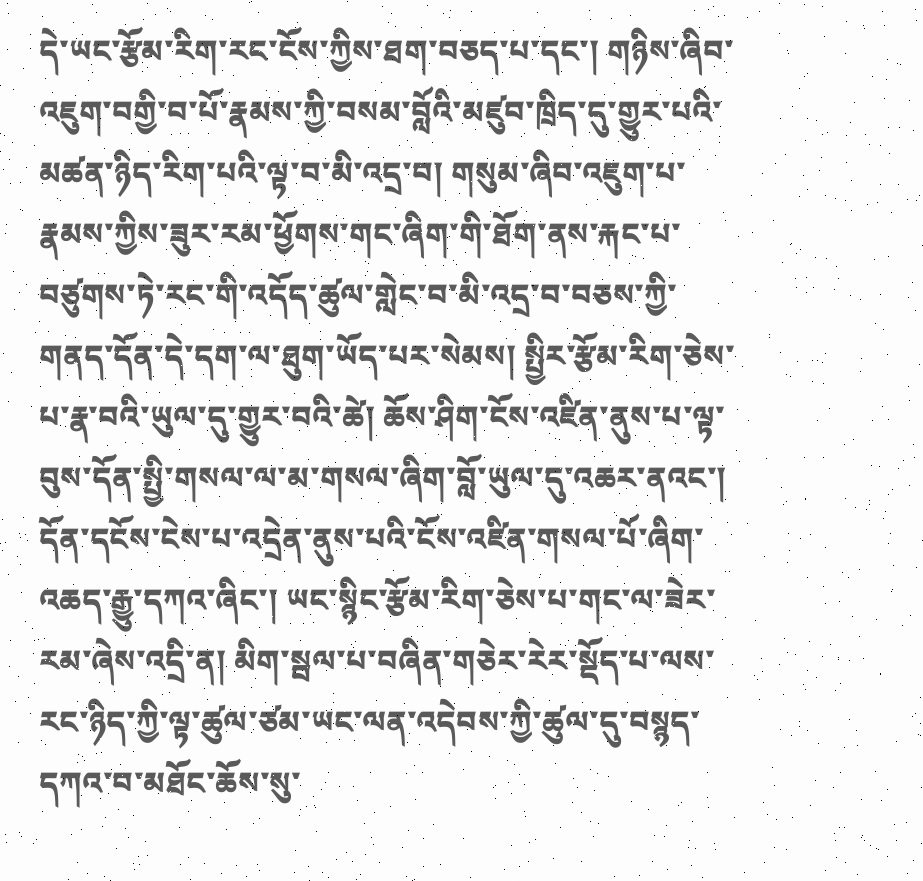དེ་ཡང་རྩོམ་རིག་རང་ངོས་ཀྱིས་ཐག་བཅད་པ་དང་། གཉིས་ཞིབ་འཇུག་བགྱི་བ་པོ་རྣམས་ཀྱི་བསམ་བློའི་མཛུབ་ཁྲིད་དུ་གྱུར་པའི་མཚན་ཉིད་རིག་པའི་ལྟ་བ་མི་འདྲ་བ། གསུམ་ཞིབ་འཇུག་པ་རྣམས་ཀྱིས་ཟུར་རམ་ཕྱོགས་གང་ཞིག་གི་ཐོག་ནས་རྐང་པ་བཙུགས་ཏེ་རང་གི་འདོད་ཚུལ་གླེང་བ་མི་འདྲ་བ་བཅས་ཀྱི་གནད་དོན་དེ་དག་ལ་ཐུག་ཡོད་པར་སེམས། སྤྱིར་རྩོམ་རིག་ཅེས་པ་རྣ་བའི་ཡུལ་དུ་གྱུར་བའི་ཚེ། ཆོས་ཤིག་ངོས་འཛིན་ནུས་པ་ལྟ་བུས་དོན་སྤྱི་གསལ་ལ་མ་གསལ་ཞིག་བློ་ཡུལ་དུ་འཆར་ནའང་། དོན་དངོས་ངེས་པ་འདྲེན་ནུས་པའི་ངོས་འཛིན་གསལ་པོ་ཞིག་འཆད་རྒྱུ་དཀའ་ཞིང་། ཡང་སྙིང་རྩོམ་རིག་ཅེས་པ་གང་ལ་ཟེར་རམ་ཞེས་འདྲི་ན། མིག་སྦལ་པ་བཞིན་གཅེར་རེར་སྡོད་པ་ལས་རང་ཉིད་ཀྱི་ལྟ་ཚུལ་ཙམ་ཡང་ལན་འདེབས་ཀྱི་ཚུལ་དུ་བསྙད་དཀའ་བ་མཐོང་ཆོས་སུ་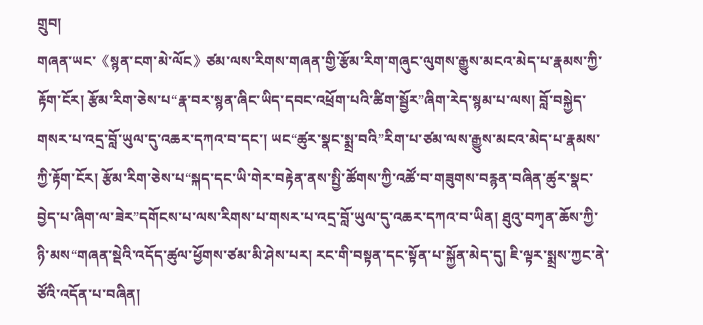གྲུབ།
གཞན་ཡང་《སྙན་ངག་མེ་ལོང》ཙམ་ལས་རིགས་གཞན་གྱི་རྩོམ་རིག་གཞུང་ལུགས་རྒྱུས་མངའ་མེད་པ་རྣམས་ཀྱི་རྟོག་ངོར། རྩོམ་རིག་ཅེས་པ“རྣ་བར་སྙན་ཞིང་ཡིད་དབང་འཕྲོག་པའི་ཚིག་སྦྱོར”ཞིག་རེད་སྙམ་པ་ལས། བློ་བསྐྱེད་གསར་པ་འདྲ་བློ་ཡུལ་དུ་འཆར་དཀའ་བ་དང་། ཡང“ཚུར་སྣང་སྨྲ་བའི”རིག་པ་ཙམ་ལས་རྒྱུས་མངའ་མེད་པ་རྣམས་ཀྱི་རྟོག་ངོར། རྩོམ་རིག་ཅེས་པ“སྐད་དང་ཡི་གེར་བརྟེན་ནས་སྤྱི་ཚོགས་ཀྱི་འཚོ་བ་གཟུགས་བརྙན་བཞིན་ཚུར་སྣང་བྱེད་པ་ཞིག་ལ་ཟེར”དགོངས་པ་ལས་རིགས་པ་གསར་པ་འདྲ་བློ་ཡུལ་དུ་འཆར་དཀའ་བ་ཡིན། ཐུའུ་བཀྭན་ཆོས་ཀྱི་ཉི་མས“གཞན་སྡེའི་འདོད་ཚུལ་ཕྱོགས་ཙམ་མི་ཤེས་པར། རང་གི་བསྟན་དང་སྟོན་པ་སྐྱོན་མེད་དུ། ཇི་ལྟར་སྨྲས་ཀྱང་ནེ་ཙོའི་འདོན་པ་བཞིན།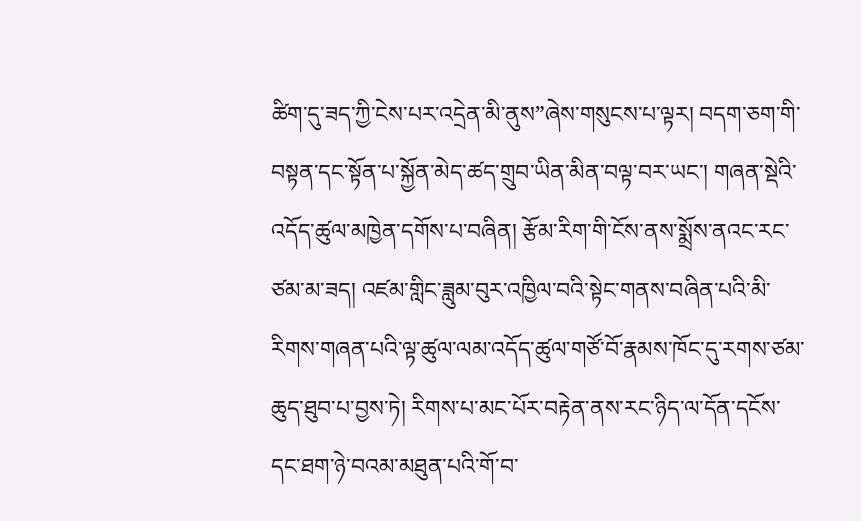ཚིག་དུ་ཟད་ཀྱི་ངེས་པར་འདྲེན་མི་ནུས”ཞེས་གསུངས་པ་ལྟར། བདག་ཅག་གི་བསྟན་དང་སྟོན་པ་སྐྱོན་མེད་ཚད་གྲུབ་ཡིན་མིན་བལྟ་བར་ཡང་། གཞན་སྡེའི་འདོད་ཚུལ་མཁྱེན་དགོས་པ་བཞིན། རྩོམ་རིག་གི་ངོས་ནས་སྨྲོས་ནའང་རང་ཙམ་མ་ཟད། འཛམ་གླིང་ཟླུམ་བུར་འཁྱིལ་བའི་སྟེང་གནས་བཞིན་པའི་མི་རིགས་གཞན་པའི་ལྟ་ཚུལ་ལམ་འདོད་ཚུལ་གཙོ་བོ་རྣམས་ཁོང་དུ་རགས་ཙམ་ཆུད་ཐུབ་པ་བྱས་ཏེ། རིགས་པ་མང་པོར་བརྟེན་ནས་རང་ཉིད་ལ་དོན་དངོས་དང་ཐག་ཉེ་བའམ་མཐུན་པའི་གོ་བ་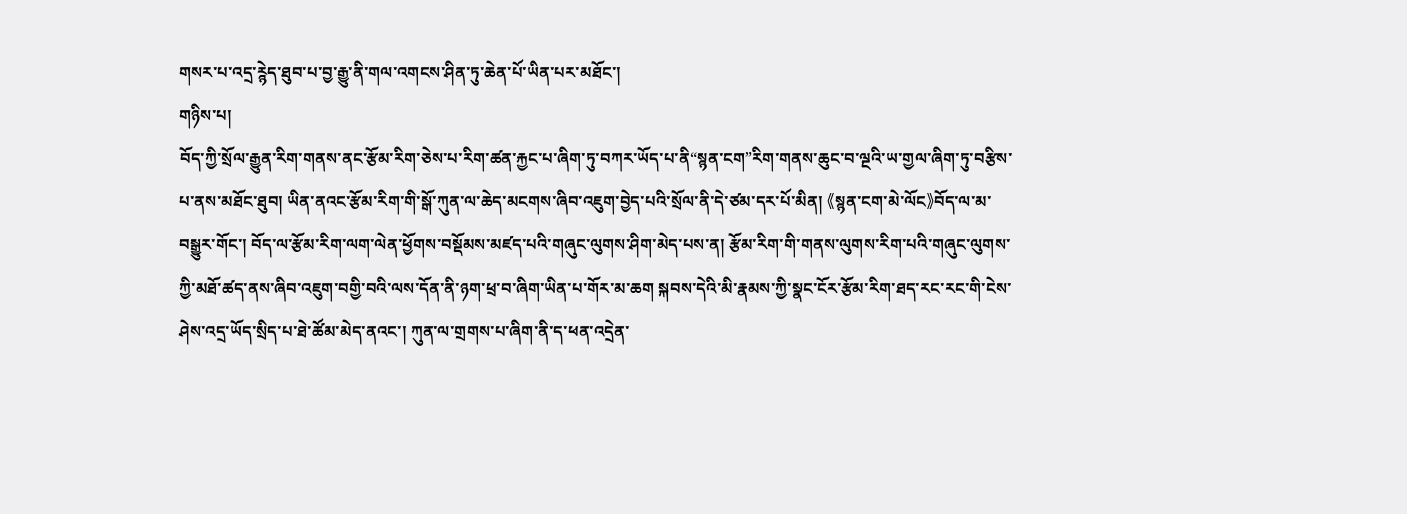གསར་པ་འདྲ་ཪྙེད་ཐུབ་པ་བྱ་རྒྱུ་ནི་གལ་འགངས་ཤིན་ཏུ་ཆེན་པོ་ཡིན་པར་མཐོང་།
གཉིས་པ།
བོད་ཀྱི་སྲོལ་རྒྱུན་རིག་གནས་ནང་རྩོམ་རིག་ཅེས་པ་རིག་ཚན་རྐྱང་པ་ཞིག་ཏུ་བཀར་ཡོད་པ་ནི“སྙན་ངག”རིག་གནས་ཆུང་བ་ལྔའི་ཡ་གྱལ་ཞིག་ཏུ་བརྩིས་པ་ནས་མཐོང་ཐུབ། ཡིན་ནའང་རྩོམ་རིག་གི་སྒོ་ཀུན་ལ་ཆེད་མངགས་ཞིབ་འཇུག་བྱེད་པའི་སྲོལ་ནི་དེ་ཙམ་དར་པོ་མིན། 《སྙན་ངག་མེ་ལོང》བོད་ལ་མ་བསྒྱུར་གོང་། བོད་ལ་རྩོམ་རིག་ལག་ལེན་ཕྱོགས་བསྡོམས་མཛད་པའི་གཞུང་ལུགས་ཤིག་མེད་པས་ན། རྩོམ་རིག་གི་གནས་ལུགས་རིག་པའི་གཞུང་ལུགས་ཀྱི་མཐོ་ཚད་ནས་ཞིབ་འཇུག་བགྱི་བའི་ལས་དོན་ནི་ཉག་ཕྲ་བ་ཞིག་ཡིན་པ་གོར་མ་ཆག སྐབས་དེའི་མི་རྣམས་ཀྱི་སྣང་ངོར་རྩོམ་རིག་ཐད་རང་རང་གི་ངེས་ཤེས་འདྲ་ཡོད་སྲིད་པ་ཐེ་ཚོམ་མེད་ནའང་། ཀུན་ལ་གྲགས་པ་ཞིག་ནི་ད་ཕན་འདྲེན་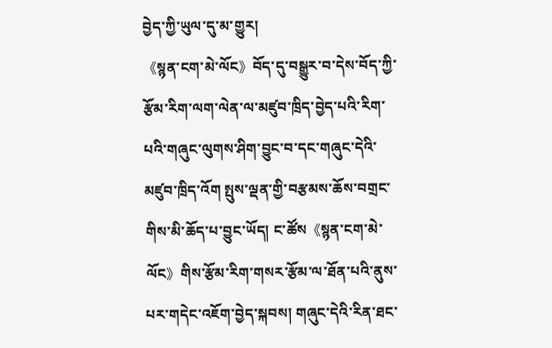བྱེད་ཀྱི་ཡུལ་དུ་མ་གྱུར།
《སྙན་ངག་མེ་ལོང》བོད་དུ་བསྒྱུར་བ་དེས་བོད་ཀྱི་རྩོམ་རིག་ལག་ལེན་ལ་མཛུབ་ཁྲིད་བྱེད་པའི་རིག་པའི་གཞུང་ལུགས་ཤིག་བྱུང་བ་དང་གཞུང་དེའི་མཛུབ་ཁྲིད་འོག སྤུས་ལྡན་གྱི་བརྩམས་ཆོས་བགྲང་གིས་མི་ཆོད་པ་བྱུང་ཡོད། ང་ཚོས《སྙན་ངག་མེ་ལོང》གིས་རྩོམ་རིག་གསར་རྩོམ་ལ་ཐོན་པའི་ནུས་པར་གདེང་འཇོག་བྱེད་སྐབས། གཞུང་དེའི་རིན་ཐང་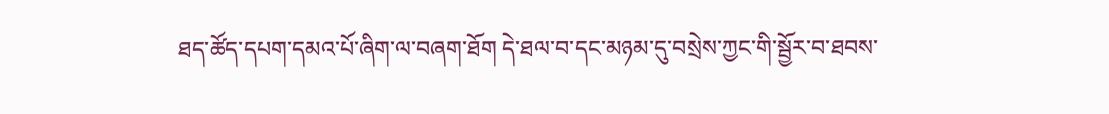ཐད་ཚོད་དཔག་དམའ་པོ་ཞིག་ལ་བཞག་ཐོག དེ་ཐལ་བ་དང་མཉམ་དུ་བསྲེས་ཀྱང་གི་སྦྱོར་བ་ཐབས་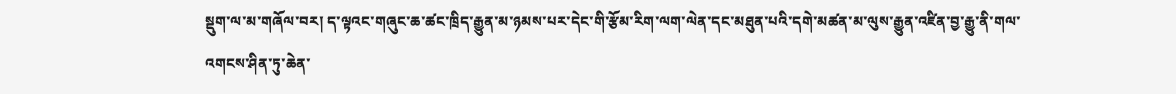སྡུག་ལ་མ་གཞོལ་བར། ད་ལྟའང་གཞུང་ཆ་ཚང་ཁྲིད་རྒྱུན་མ་ཉམས་པར་དེང་གི་རྩོམ་རིག་ལག་ལེན་དང་མཐུན་པའི་དགེ་མཚན་མ་ལུས་རྒྱུན་འཛིན་བྱ་རྒྱུ་ནི་གལ་འགངས་ཤིན་ཏུ་ཆེན་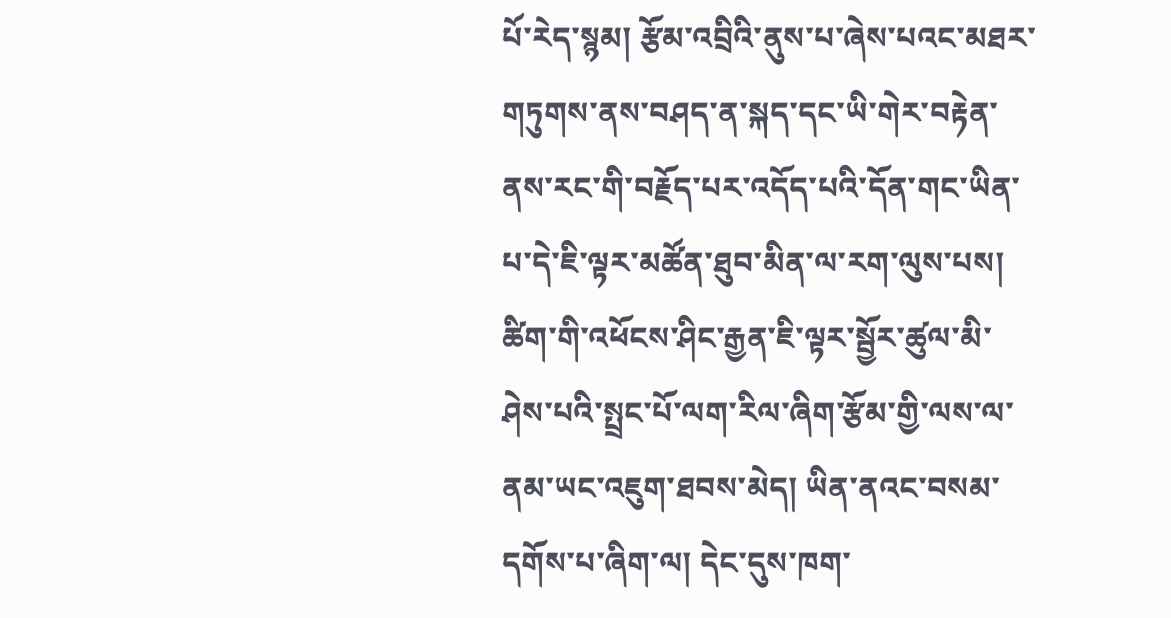པོ་རེད་སྙམ། རྩོམ་འབྲིའི་ནུས་པ་ཞེས་པའང་མཐར་གཏུགས་ནས་བཤད་ན་སྐད་དང་ཡི་གེར་བརྟེན་ནས་རང་གི་བརྗོད་པར་འདོད་པའི་དོན་གང་ཡིན་པ་དེ་ཇི་ལྟར་མཚོན་ཐུབ་མིན་ལ་རག་ལུས་པས། ཚིག་གི་འཕོངས་ཤིང་རྒྱན་ཇི་ལྟར་སྦྱོར་ཚུལ་མི་ཤེས་པའི་སྤྲང་པོ་ལག་རིལ་ཞིག་རྩོམ་གྱི་ལས་ལ་ནམ་ཡང་འཇུག་ཐབས་མེད། ཡིན་ནའང་བསམ་དགོས་པ་ཞིག་ལ། དེང་དུས་ཁག་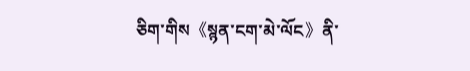ཅིག་གིས《སྙན་ངག་མེ་ལོང》ནི་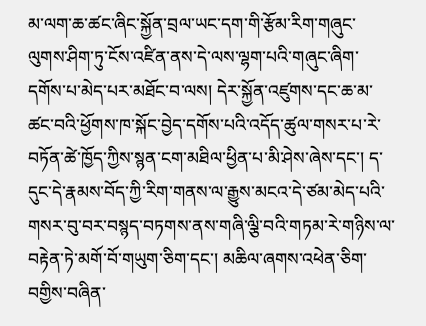མ་ལག་ཆ་ཚང་ཞིང་སྐྱོན་བྲལ་ཡང་དག་གི་རྩོམ་རིག་གཞུང་ལུགས་ཤིག་ཏུ་ངོས་འཛིན་ནས་དེ་ལས་ལྷག་པའི་གཞུང་ཞིག་དགོས་པ་མེད་པར་མཐོང་བ་ལས། དེར་སྐྱོན་འཛུགས་དང་ཆ་མ་ཚང་བའི་ཕྱོགས་ཁ་སྐོང་བྱེད་དགོས་པའི་འདོད་ཚུལ་གསར་པ་རེ་བཏོན་ཚེ་ཁྱོད་ཀྱིས་སྙན་ངག་མཐིལ་ཕྱིན་པ་མི་ཤེས་ཞེས་དང་། ད་དུང་དེ་རྣམས་བོད་ཀྱི་རིག་གནས་ལ་རྒྱུས་མངའ་དེ་ཙམ་མེད་པའི་གསར་བུ་བར་བསྙད་བཏགས་ནས་གཞི་ལྕི་བའི་གཏམ་རེ་གཉིས་ལ་བརྟེན་ཏེ་མགོ་བོ་གཡུག་ཅིག་དང་། མཆིལ་ཞགས་འཕེན་ཅིག་བགྱིས་བཞིན་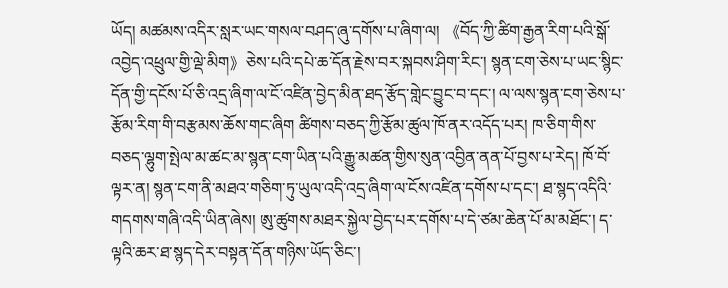ཡོད། མཚམས་འདིར་སླར་ཡང་གསལ་བཤད་ཞུ་དགོས་པ་ཞིག་ལ། 《བོད་ཀྱི་ཚིག་རྒྱན་རིག་པའི་སྒོ་འབྱེད་འཕྲུལ་གྱི་ལྡེ་མིག》ཅེས་པའི་དཔེ་ཆ་དོན་རྗེས་བར་སྐབས་ཤིག་རིང་། སྙན་ངག་ཅེས་པ་ཡང་སྙིང་དོན་གྱི་དངོས་པོ་ཅི་འདྲ་ཞིག་ལ་ངོ་འཛིན་བྱེད་མིན་ཐད་རྩོད་གླེང་བྱུང་བ་དང་། ལ་ལས་སྙན་ངག་ཅེས་པ་རྩོམ་རིག་གི་བརྩམས་ཆོས་གང་ཞིག ཚིགས་བཅད་ཀྱི་རྩོམ་ཚུལ་ཁོ་ནར་འདོད་པར། ཁ་ཅིག་གིས་བཅད་ལྷུག་སྤེལ་མ་ཚང་མ་སྙན་ངག་ཡིན་པའི་རྒྱུ་མཚན་གྱིས་སུན་འབྱིན་ནན་པོ་བྱས་པ་རེད། ཁོ་བོ་ལྟར་ན། སྙན་ངག་ནི་མཐའ་གཅིག་ཏུ་ཡུལ་འདི་འདྲ་ཞིག་ལ་ངོས་འཛིན་དགོས་པ་དང་། ཐ་སྙད་འདིའི་གདགས་གཞི་འདི་ཡིན་ཞེས། ཨུ་ཚུགས་མཐར་སྐྱེལ་བྱེད་པར་དགོས་པ་དེ་ཙམ་ཆེན་པོ་མ་མཐོང་། ད་ལྟའི་ཆར་ཐ་སྙད་དེར་བསྟན་དོན་གཉིས་ཡོད་ཅིང་།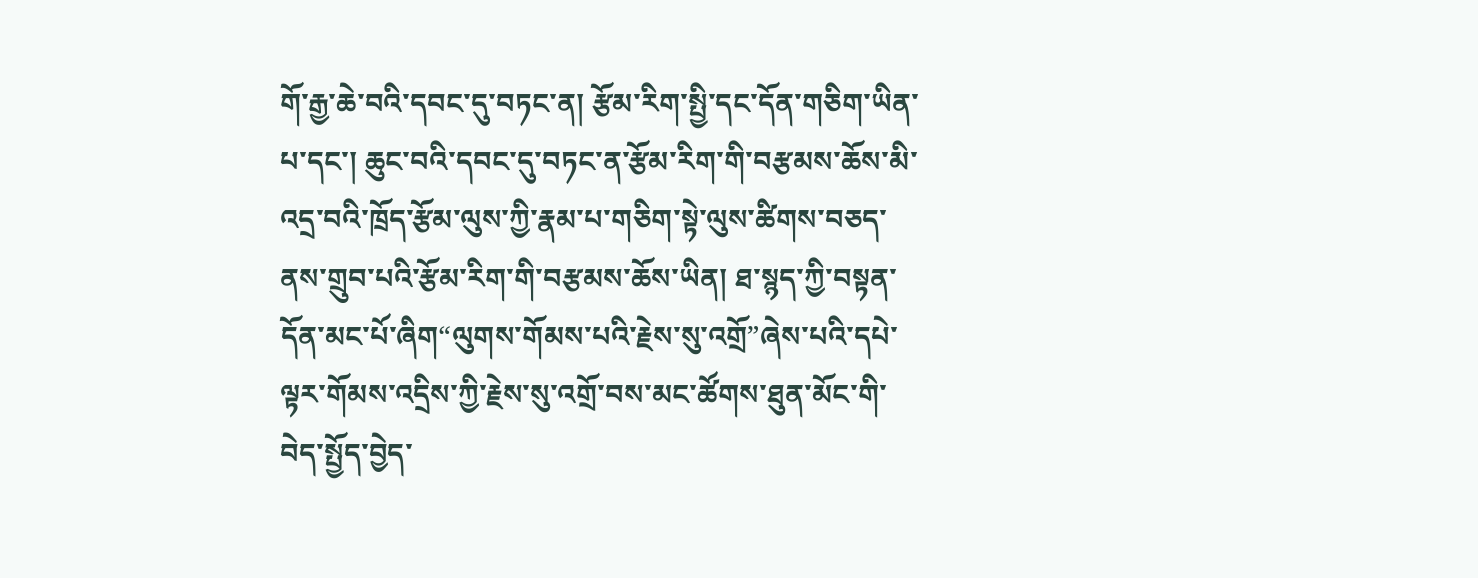གོ་རྒྱ་ཆེ་བའི་དབང་དུ་བཏང་ན། རྩོམ་རིག་སྤྱི་དང་དོན་གཅིག་ཡིན་པ་དང་། ཆུང་བའི་དབང་དུ་བཏང་ན་རྩོམ་རིག་གི་བརྩམས་ཆོས་མི་འདྲ་བའི་ཁྲོད་རྩོམ་ལུས་ཀྱི་རྣམ་པ་གཅིག་སྟེ་ལུས་ཚིགས་བཅད་ནས་གྲུབ་པའི་རྩོམ་རིག་གི་བརྩམས་ཆོས་ཡིན། ཐ་སྙད་ཀྱི་བསྟན་དོན་མང་པོ་ཞིག“ལུགས་གོམས་པའི་རྗེས་སུ་འགྲོ”ཞེས་པའི་དཔེ་ལྟར་གོམས་འདྲིས་ཀྱི་རྗེས་སུ་འགྲོ་བས་མང་ཚོགས་ཐུན་མོང་གི་བེད་སྤྱོད་བྱེད་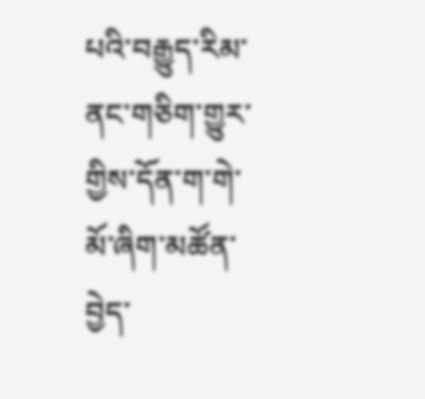པའི་བརྒྱུད་རིམ་ནང་གཅིག་གྱུར་གྱིས་དོན་ག་གེ་མོ་ཞིག་མཚོན་བྱེད་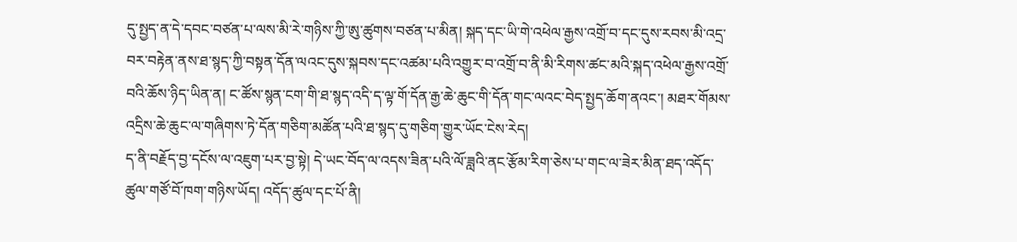དུ་སྤྱད་ན་དེ་དབང་བཙན་པ་ལས་མི་རེ་གཉིས་ཀྱི་ཨུ་ཚུགས་བཙན་པ་མིན། སྐད་དང་ཡི་གེ་འཕེལ་རྒྱས་འགྲོ་བ་དང་དུས་རབས་མི་འདྲ་བར་བརྟེན་ནས་ཐ་སྙད་ཀྱི་བསྟན་དོན་ལའང་དུས་སྐབས་དང་འཚམ་པའི་འགྱུར་བ་འགྲོ་བ་ནི་མི་རིགས་ཚང་མའི་སྐད་འཕེལ་རྒྱས་འགྲོ་བའི་ཆོས་ཉིད་ཡིན་ན། ང་ཚོས་སྙན་ངག་གི་ཐ་སྙད་འདི་ད་ལྟ་གོ་དོན་རྒྱ་ཆེ་ཆུང་གི་དོན་གང་ལའང་བེད་སྤྱད་ཆོག་ནའང་། མཐར་གོམས་འདྲིས་ཆེ་ཆུང་ལ་གཞིགས་ཏེ་དོན་གཅིག་མཚོན་པའི་ཐ་སྙད་དུ་གཅིག་གྱུར་ཡོང་ངེས་རེད།
ད་ནི་བརྗོད་བྱ་དངོས་ལ་འཇུག་པར་བྱ་སྟེ། དེ་ཡང་བོད་ལ་འདས་ཟིན་པའི་ལོ་ཟླའི་ནང་རྩོམ་རིག་ཅེས་པ་གང་ལ་ཟེར་མིན་ཐད་འདོད་ཚུལ་གཙོ་བོ་ཁག་གཉིས་ཡོད། འདོད་ཚུལ་དང་པོ་ནི།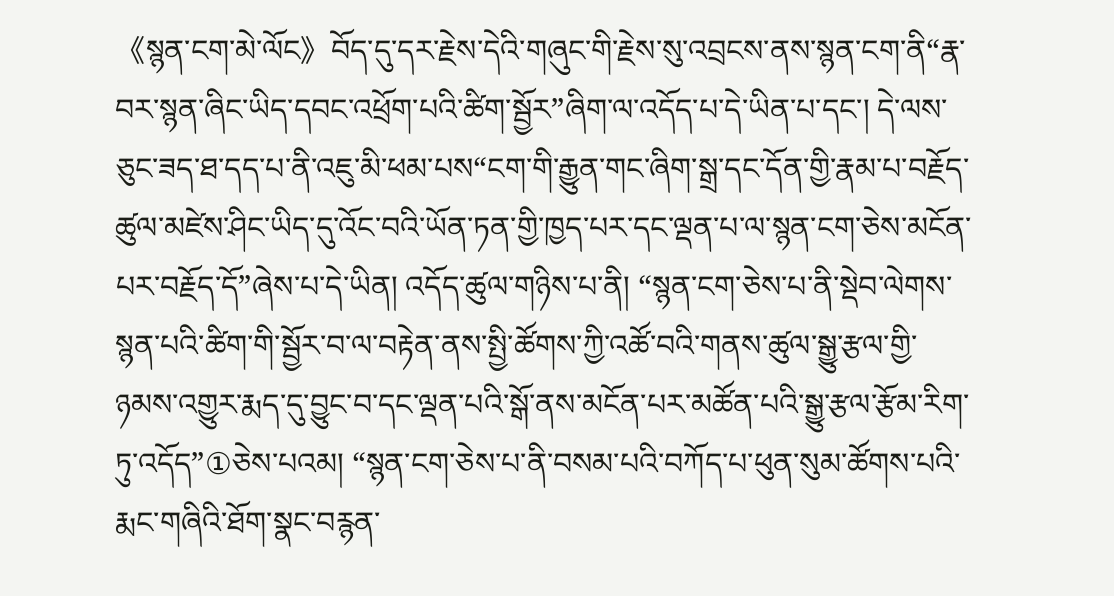《སྙན་ངག་མེ་ལོང》བོད་དུ་དར་རྗེས་དེའི་གཞུང་གི་རྗེས་སུ་འབྲངས་ནས་སྙན་ངག་ནི“རྣ་བར་སྙན་ཞིང་ཡིད་དབང་འཕྲོག་པའི་ཚིག་སྦྱོར”ཞིག་ལ་འདོད་པ་དེ་ཡིན་པ་དང་། དེ་ལས་ཅུང་ཟད་ཐ་དད་པ་ནི་འཇུ་མི་ཕམ་པས“ངག་གི་རྒྱུན་གང་ཞིག་སྒྲ་དང་དོན་གྱི་རྣམ་པ་བརྗོད་ཚུལ་མཛེས་ཤིང་ཡིད་དུ་འོང་བའི་ཡོན་ཏན་གྱི་ཁྱད་པར་དང་ལྡན་པ་ལ་སྙན་ངག་ཅེས་མངོན་པར་བརྗོད་དོ”ཞེས་པ་དེ་ཡིན། འདོད་ཚུལ་གཉིས་པ་ནི། “སྙན་ངག་ཅེས་པ་ནི་སྡེབ་ལེགས་སྙན་པའི་ཚིག་གི་སྦྱོར་བ་ལ་བརྟེན་ནས་སྤྱི་ཚོགས་ཀྱི་འཚོ་བའི་གནས་ཚུལ་སྒྱུ་རྩལ་གྱི་ཉམས་འགྱུར་རྨད་དུ་བྱུང་བ་དང་ལྡན་པའི་སྒོ་ནས་མངོན་པར་མཚོན་པའི་སྒྱུ་རྩལ་རྩོམ་རིག་ཏུ་འདོད”①ཅེས་པའམ། “སྙན་ངག་ཅེས་པ་ནི་བསམ་པའི་བཀོད་པ་ཕུན་སུམ་ཚོགས་པའི་རྨང་གཞིའི་ཐོག་སྣང་བརྙན་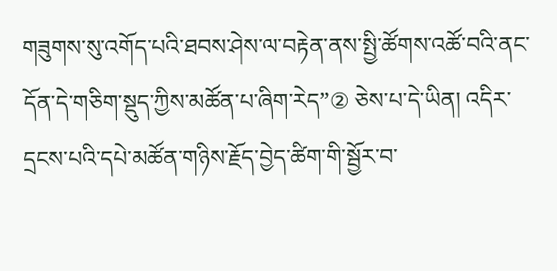གཟུགས་སུ་འགོད་པའི་ཐབས་ཤེས་ལ་བརྟེན་ནས་སྤྱི་ཚོགས་འཚོ་བའི་ནང་དོན་དེ་གཅིག་སྡུད་ཀྱིས་མཚོན་པ་ཞིག་རེད”② ཅེས་པ་དེ་ཡིན། འདིར་དྲངས་པའི་དཔེ་མཚོན་གཉིས་རྗོད་བྱེད་ཚིག་གི་སྦྱོར་བ་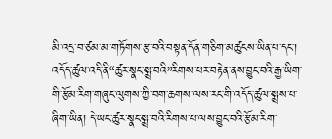མི་འདྲ་བ་ཙམ་མ་གཏོགས་རྩ་བའི་བསྟན་དོན་གཅིག་མཚུངས་ཡིན་པ་དང་། འདོད་ཚུལ་འདི་ནི“ཚུར་སྣང་སྨྲ་བའི”རིགས་པར་བརྟེན་ནས་བྱུང་བའི་རྒྱ་ཡིག་གི་རྩོམ་རིག་གཞུང་ལུགས་ཀྱི་བག་ཆགས་ལས་རང་གི་འདོད་ཚུལ་སྨྲས་པ་ཞིག་ཡིན། དེ་ཡང་ཚུར་སྣང་སྨྲ་བའི་རིགས་པ་ལས་བྱུང་བའི་རྩོམ་རིག་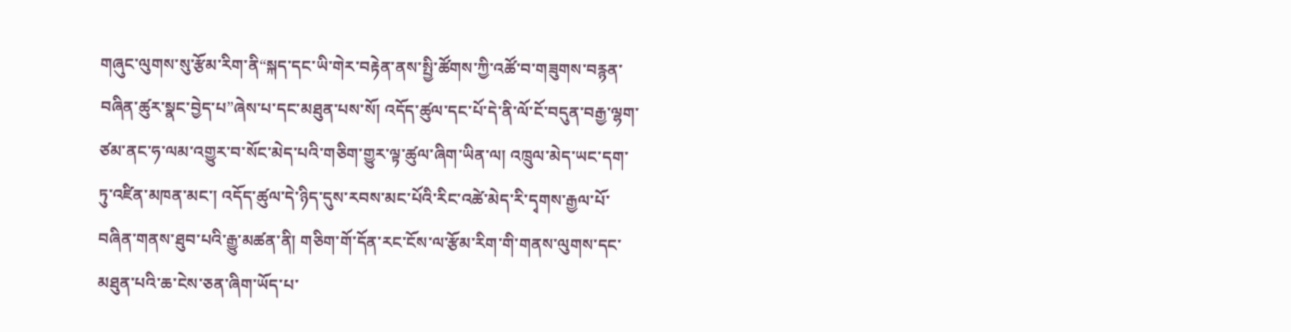གཞུང་ལུགས་སུ་རྩོམ་རིག་ནི“སྐད་དང་ཡི་གེར་བརྟེན་ནས་སྤྱི་ཚོགས་ཀྱི་འཚོ་བ་གཟུགས་བརྙན་བཞིན་ཚུར་སྣང་བྱེད་པ”ཞེས་པ་དང་མཐུན་པས་སོ། འདོད་ཚུལ་དང་པོ་དེ་ནི་ལོ་ངོ་བདུན་བརྒྱ་ལྷག་ཙམ་ནང་ཧ་ལམ་འགྱུར་བ་སོང་མེད་པའི་གཅིག་གྱུར་ལྟ་ཚུལ་ཞིག་ཡིན་ལ། འཁྲུལ་མེད་ཡང་དག་ཏུ་འཛིན་མཁན་མང་། འདོད་ཚུལ་དེ་ཉིད་དུས་རབས་མང་པོའི་རིང་འཚེ་མེད་རི་དྭགས་རྒྱལ་པོ་བཞིན་གནས་ཐུབ་པའི་རྒྱུ་མཚན་ནི། གཅིག་གོ་དོན་རང་ངོས་ལ་རྩོམ་རིག་གི་གནས་ལུགས་དང་མཐུན་པའི་ཆ་ངེས་ཅན་ཞིག་ཡོད་པ་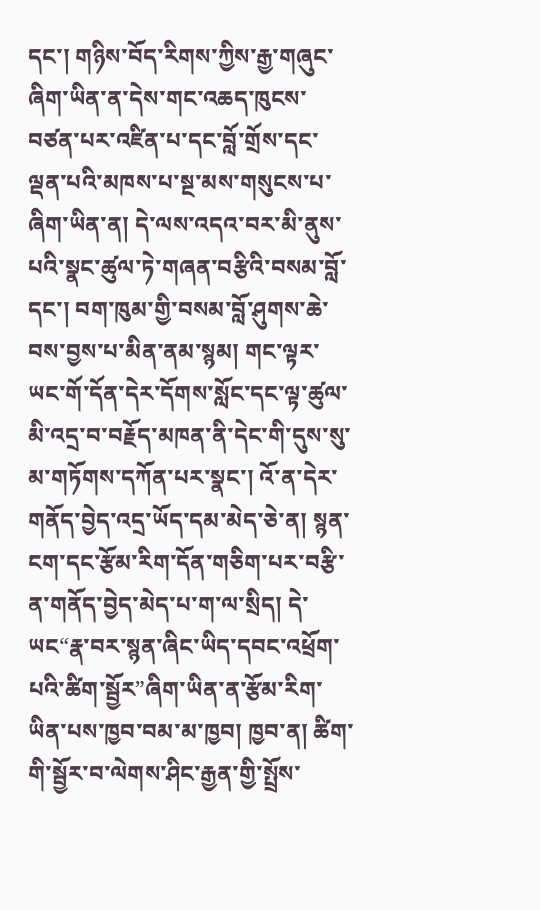དང་། གཉིས་བོད་རིགས་ཀྱིས་རྒྱ་གཞུང་ཞིག་ཡིན་ན་དེས་གང་འཆད་ཁུངས་བཙན་པར་འཛིན་པ་དང་བློ་གྲོས་དང་ལྡན་པའི་མཁས་པ་སྔ་མས་གསུངས་པ་ཞིག་ཡིན་ན། དེ་ལས་འདའ་བར་མི་ནུས་པའི་སྣང་ཚུལ་ཏེ་གཞན་བརྩིའི་བསམ་བློ་དང་། བག་ཁུམ་གྱི་བསམ་བློ་ཤུགས་ཆེ་བས་བྱས་པ་མིན་ནམ་སྙམ། གང་ལྟར་ཡང་གོ་དོན་དེར་དོགས་སློང་དང་ལྟ་ཚུལ་མི་འདྲ་བ་བརྗོད་མཁན་ནི་དེང་གི་དུས་སུ་མ་གཏོགས་དཀོན་པར་སྣང་། འོ་ན་དེར་གནོད་བྱེད་འདྲ་ཡོད་དམ་མེད་ཅེ་ན། སྙན་ངག་དང་རྩོམ་རིག་དོན་གཅིག་པར་བརྩི་ན་གནོད་བྱེད་མེད་པ་ག་ལ་སྲིད། དེ་ཡང“རྣ་བར་སྙན་ཞིང་ཡིད་དབང་འཕྲོག་པའི་ཚིག་སྦྱོར”ཞིག་ཡིན་ན་རྩོམ་རིག་ཡིན་པས་ཁྱབ་བམ་མ་ཁྱབ། ཁྱབ་ན། ཚིག་གི་སྦྱོར་བ་ལེགས་ཤིང་རྒྱན་གྱི་སྤྲོས་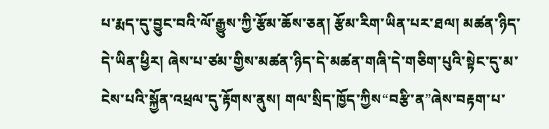པ་རྨད་དུ་བྱུང་བའི་ལོ་རྒྱུས་ཀྱི་རྩོམ་ཆོས་ཅན། རྩོམ་རིག་ཡིན་པར་ཐལ། མཚན་ཉིད་དེ་ཡིན་ཕྱིར། ཞེས་པ་ཙམ་གྱིས་མཚན་ཉིད་དེ་མཚན་གཞི་དེ་གཅིག་པུའི་སྟེང་དུ་མ་ངེས་པའི་སྐྱོན་འཕྲལ་དུ་རྟོགས་ནུས། གལ་སྲིད་ཁྱོད་ཀྱིས“བརྩི་ན”ཞེས་བརྟག་པ་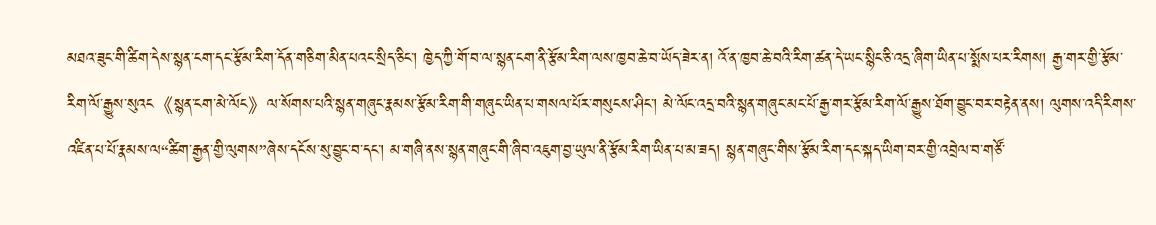མཐའ་ཟུང་གི་ཚིག་དེས་སྙན་ངག་དང་རྩོམ་རིག་དོན་གཅིག་མིན་པའང་སྲིད་ཅིང་། ཁྱེད་ཀྱི་གོ་བ་ལ་སྙན་ངག་ནི་རྩོམ་རིག་ལས་ཁྱབ་ཆེ་བ་ཡོད་ཟེར་ན། འོ་ན་ཁྱབ་ཆེ་བའི་རིག་ཚན་དེ་ཡང་སྙིང་ཅི་འདྲ་ཞིག་ཡིན་པ་སྨོས་པར་རིགས། རྒྱ་གར་གྱི་རྩོམ་རིག་ལོ་རྒྱུས་སུའང《སྙན་ངག་མེ་ལོང》ལ་སོགས་པའི་སྙན་གཞུང་རྣམས་རྩོམ་རིག་གི་གཞུང་ཡིན་པ་གསལ་པོར་གསུངས་ཤིང་། མེ་ལོང་འདྲ་བའི་སྙན་གཞུང་མང་པོ་རྒྱ་གར་རྩོམ་རིག་ལོ་རྒྱུས་ཐོག་བྱུང་བར་བརྟེན་ནས། ལུགས་འདི་རིགས་འཛིན་པ་པོ་རྣམས་ལ“ཚིག་རྒྱན་གྱི་ལུགས”ཞེས་དངོས་སུ་བྱུང་བ་དང་། མ་གཞི་ནས་སྙན་གཞུང་གི་ཞིབ་འཇུག་བྱ་ཡུལ་ནི་རྩོམ་རིག་ཡིན་པ་མ་ཟད། སྙན་གཞུང་གིས་རྩོམ་རིག་དང་སྐད་ཡིག་བར་གྱི་འབྲེལ་བ་གཙོ་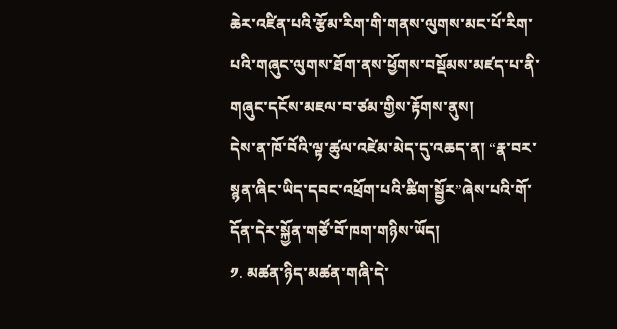ཆེར་འཛིན་པའི་རྩོམ་རིག་གི་གནས་ལུགས་མང་པོ་རིག་པའི་གཞུང་ལུགས་ཐོག་ནས་ཕྱོགས་བསྡོམས་མཛད་པ་ནི་གཞུང་དངོས་མཇལ་བ་ཙམ་གྱིས་རྟོགས་ནུས།
དེས་ན་ཁོ་བོའི་ལྟ་ཚུལ་འཛེམ་མེད་དུ་འཆད་ན། “རྣ་བར་སྙན་ཞིང་ཡིད་དབང་འཕྲོག་པའི་ཚིག་སྦྱོར”ཞེས་པའི་གོ་དོན་དེར་སྐྱོན་གཙོ་བོ་ཁག་གཉིས་ཡོད།
༡. མཚན་ཉིད་མཚན་གཞི་དེ་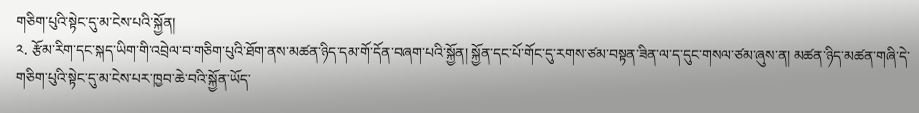གཅིག་པུའི་སྟེང་དུ་མ་ངེས་པའི་སྐྱོན།
༢. རྩོམ་རིག་དང་སྐད་ཡིག་གི་འབྲེལ་བ་གཅིག་པུའི་ཐོག་ནས་མཚན་ཉིད་དམ་གོ་དོན་བཞག་པའི་སྐྱོན། སྐྱོན་དང་པོ་གོང་དུ་རགས་ཙམ་བསྟན་ཟིན་ལ་ད་དུང་གསལ་ཙམ་ཞུས་ན། མཚན་ཉིད་མཚན་གཞི་དེ་གཅིག་པུའི་སྟེང་དུ་མ་ངེས་པར་ཁྱབ་ཆེ་བའི་སྐྱོན་ཡོད་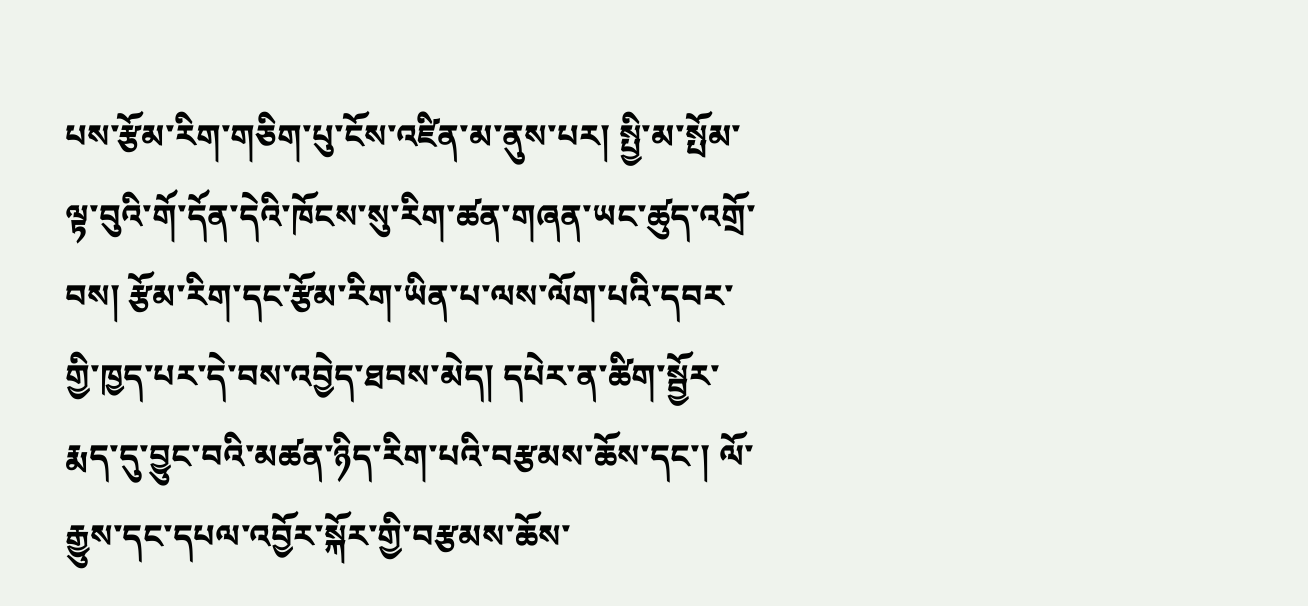པས་རྩོམ་རིག་གཅིག་པུ་ངོས་འཛིན་མ་ནུས་པར། སྤྱི་མ་སྤོམ་ལྟ་བུའི་གོ་དོན་དེའི་ཁོངས་སུ་རིག་ཚན་གཞན་ཡང་ཚུད་འགྲོ་བས། རྩོམ་རིག་དང་རྩོམ་རིག་ཡིན་པ་ལས་ལོག་པའི་དབར་གྱི་ཁྱད་པར་དེ་བས་འབྱེད་ཐབས་མེད། དཔེར་ན་ཚིག་སྦྱོར་རྨད་དུ་བྱུང་བའི་མཚན་ཉིད་རིག་པའི་བརྩམས་ཆོས་དང་། ལོ་རྒྱུས་དང་དཔལ་འབྱོར་སྐོར་གྱི་བརྩམས་ཆོས་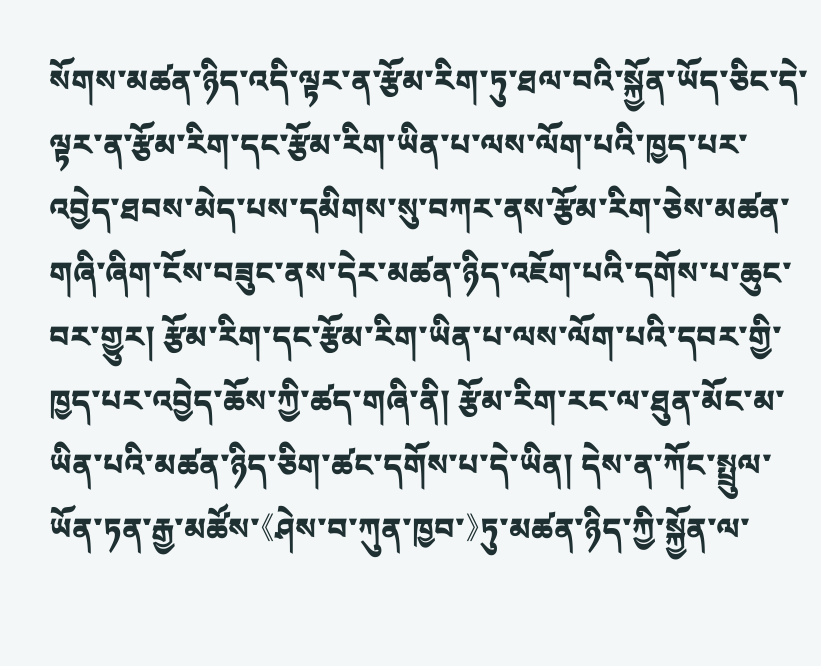སོགས་མཚན་ཉིད་འདི་ལྟར་ན་རྩོམ་རིག་ཏུ་ཐལ་བའི་སྐྱོན་ཡོད་ཅིང་དེ་ལྟར་ན་རྩོམ་རིག་དང་རྩོམ་རིག་ཡིན་པ་ལས་ལོག་པའི་ཁྱད་པར་འབྱེད་ཐབས་མེད་པས་དམིགས་སུ་བཀར་ནས་རྩོམ་རིག་ཅེས་མཚན་གཞི་ཞིག་ངོས་བཟུང་ནས་དེར་མཚན་ཉིད་འཇོག་པའི་དགོས་པ་ཆུང་བར་གྱུར། རྩོམ་རིག་དང་རྩོམ་རིག་ཡིན་པ་ལས་ལོག་པའི་དབར་གྱི་ཁྱད་པར་འབྱེད་ཆོས་ཀྱི་ཚད་གཞི་ནི། རྩོམ་རིག་རང་ལ་ཐུན་མོང་མ་ཡིན་པའི་མཚན་ཉིད་ཅིག་ཚང་དགོས་པ་དེ་ཡིན། དེས་ན་ཀོང་སྤྲུལ་ཡོན་ཏན་རྒྱ་མཚོས་《ཤེས་བ་ཀུན་ཁྱབ་》ཏུ་མཚན་ཉིད་ཀྱི་སྐྱོན་ལ་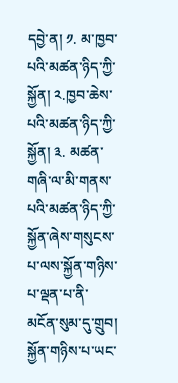དབྱེ་ན། ༡. མ་ཁྱབ་པའི་མཚན་ཉིད་ཀྱི་སྐྱོན། ༢.ཁྱབ་ཆེས་པའི་མཚན་ཉིད་ཀྱི་སྐྱོན། ༣. མཚན་གཞི་ལ་མི་གནས་པའི་མཚན་ཉིད་ཀྱི་སྐྱོན་ཞེས་གསུངས་པ་ལས་སྐྱོན་གཉིས་པ་ལྡན་པ་ནི་མངོན་སུམ་དུ་གྲུབ།
སྐྱོན་གཉིས་པ་ཡང་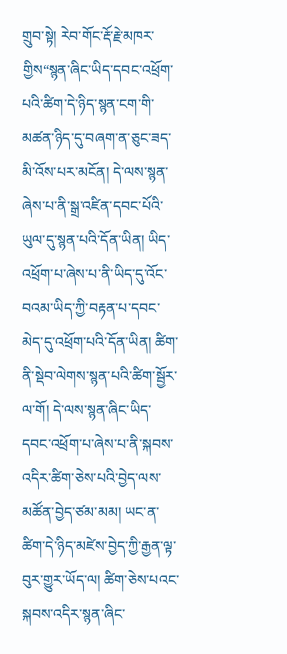གྲུབ་སྟེ། རེབ་གོང་རྡོ་རྗེ་མཁར་གྱིས“སྙན་ཞིང་ཡིད་དབང་འཕྲོག་པའི་ཚིག་དེ་ཉིད་སྙན་ངག་གི་མཚན་ཉིད་དུ་བཞག་ན་ཅུང་ཟད་མི་འོས་པར་མངོན། དེ་ལས་སྙན་ཞེས་པ་ནི་སྒྲ་འཛིན་དབང་པོའི་ཡུལ་དུ་སྙན་པའི་དོན་ཡིན། ཡིད་འཕྲོག་པ་ཞེས་པ་ནི་ཡིད་དུ་འོང་བའམ་ཡིད་ཀྱི་བརྟན་པ་དབང་མེད་དུ་འཕྲོག་པའི་དོན་ཡིན། ཚིག་ནི་སྡེབ་ལེགས་སྙན་པའི་ཚིག་སྦྱོར་ལ་གོ། དེ་ལས་སྙན་ཞིང་ཡིད་དབང་འཕྲོག་པ་ཞེས་པ་ནི་སྐབས་འདིར་ཚིག་ཅེས་པའི་བྱེད་ལས་མཚོན་བྱེད་ཙམ་མམ། ཡང་ན་ཚིག་དེ་ཉིད་མཛེས་བྱེད་ཀྱི་རྒྱན་ལྟ་བུར་གྱུར་ཡོད་ལ། ཚིག་ཅེས་པའང་སྐབས་འདིར་སྙན་ཞིང་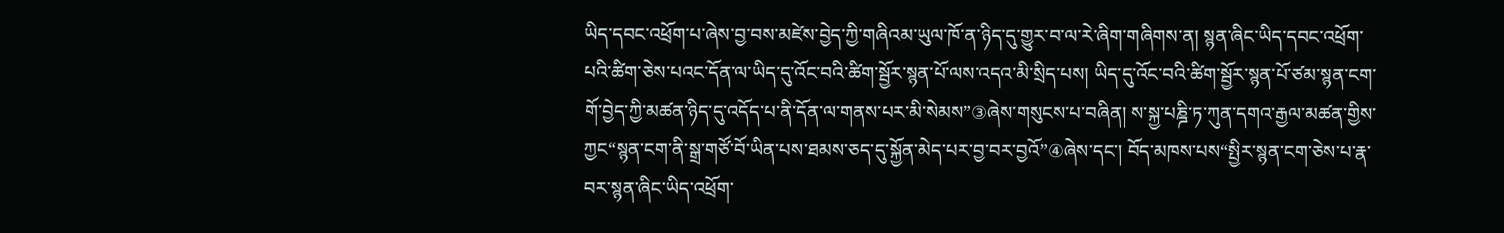ཡིད་དབང་འཕྲོག་པ་ཞེས་བྱ་བས་མཛེས་བྱེད་ཀྱི་གཞིའམ་ཡུལ་ཁོ་ན་ཉིད་དུ་གྱུར་བ་ལ་རེ་ཞིག་གཞིགས་ན། སྙན་ཞིང་ཡིད་དབང་འཕྲོག་པའི་ཚིག་ཅེས་པའང་དོན་ལ་ཡིད་དུ་འོང་བའི་ཚིག་སྦྱོར་སྙན་པོ་ལས་འདའ་མི་སྲིད་པས། ཡིད་དུ་འོང་བའི་ཚིག་སྦྱོར་སྙན་པོ་ཙམ་སྙན་ངག་གོ་བྱེད་ཀྱི་མཚན་ཉིད་དུ་འདོད་པ་ནི་དོན་ལ་གནས་པར་མི་སེམས”③ཞེས་གསུངས་པ་བཞིན། ས་སྐྱ་པཎྜི་ཏ་ཀུན་དགའ་རྒྱལ་མཚན་གྱིས་ཀྱང“སྙན་ངག་ནི་སྒྲ་གཙོ་བོ་ཡིན་པས་ཐམས་ཅད་དུ་སྐྱོན་མེད་པར་བྱ་བར་བྱའོ”④ཞེས་དང་། བོད་མཁས་པས“སྤྱིར་སྙན་ངག་ཅེས་པ་རྣ་བར་སྙན་ཞིང་ཡིད་འཕྲོག་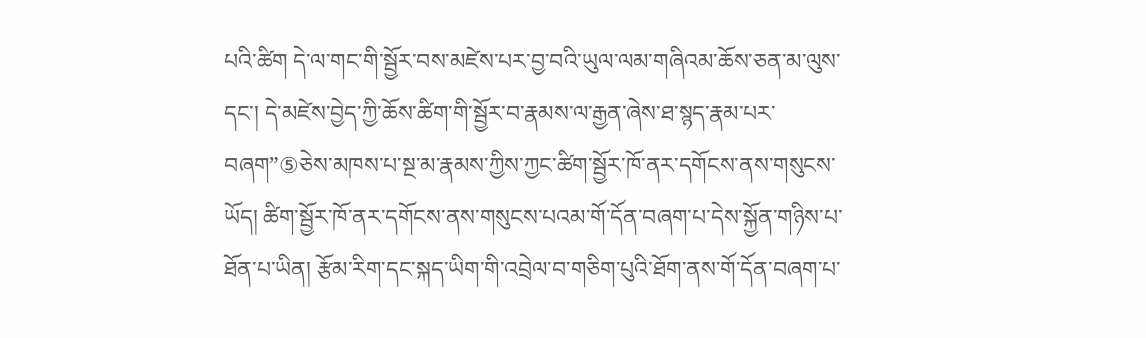པའི་ཚིག དེ་ལ་གང་གི་སྦྱོར་བས་མཛེས་པར་བྱ་བའི་ཡུལ་ལམ་གཞིའམ་ཆོས་ཅན་མ་ལུས་དང་། དེ་མཛེས་བྱེད་ཀྱི་ཆོས་ཚིག་གི་སྦྱོར་བ་རྣམས་ལ་རྒྱན་ཞེས་ཐ་སྙད་རྣམ་པར་བཞག”⑤ཅེས་མཁས་པ་སྔ་མ་རྣམས་ཀྱིས་ཀྱང་ཚིག་སྦྱོར་ཁོ་ནར་དགོངས་ནས་གསུངས་ཡོད། ཚིག་སྦྱོར་ཁོ་ནར་དགོངས་ནས་གསུངས་པའམ་གོ་དོན་བཞག་པ་དེས་སྐྱོན་གཉིས་པ་ཐོན་པ་ཡིན། རྩོམ་རིག་དང་སྐད་ཡིག་གི་འབྲེལ་བ་གཅིག་པུའི་ཐོག་ནས་གོ་དོན་བཞག་པ་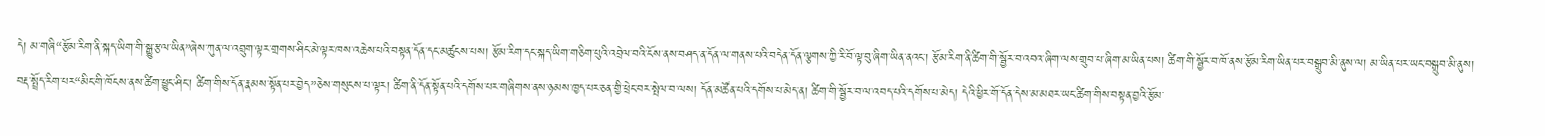དེ། མ་གཞི“རྩོམ་རིག་ནི་སྐད་ཡིག་གི་སྒྱུ་རྩལ་ཡིན”ཞེས་ཀུན་ལ་འབྲུག་ལྟར་གྲགས་ཤིང་མེ་ལྟར་ཁས་འཆེས་པའི་བསྟན་དོན་དང་མཚུངས་པས། རྩོམ་རིག་དང་སྐད་ཡིག་གཅིག་པུའི་འབྲེལ་བའི་ངོས་ནས་བཤད་ན་དོན་ལ་གནས་པའི་བདེན་དོན་ལྕགས་ཀྱི་རི་བོ་ལྟ་བུ་ཞིག་ཡིན་ནའང་། རྩོམ་རིག་ནི་ཚིག་གི་སྦྱོར་བ་འབའ་ཞིག་ལས་གྲུབ་པ་ཞིག་མ་ཡིན་པས། ཚིག་གི་སྦྱོར་བ་ཁོ་ནས་རྩོམ་རིག་ཡིན་པར་བསྒྲུབ་མི་ནུས་ལ། མ་ཡིན་པར་ཡང་བསྒྲུབ་མི་ནུས། བརྡ་སྤྲོད་རིག་པར“མིང་གི་ཁོངས་ནས་ཚིག་ཕྱུང་ཤིང་། ཚིག་གིས་དོན་རྣམས་སྟོན་པར་བྱེད”ཅེས་གསུངས་པ་ལྟར། ཚིག་ནི་དོན་སྟོན་པའི་དགོས་པར་གཞིགས་ནས་ཉམས་ཁྱད་པར་ཅན་གྱི་ཕྲེང་བར་སྤེལ་བ་ལས། དོན་མཚོན་པའི་དགོས་པ་མེད་ན། ཚིག་གི་སྦྱོར་བ་ལ་འབད་པའི་དགོས་པ་མེད། དེའི་ཕྱིར་གོ་དོན་དེས་མ་མཐར་ཡང་ཚིག་གིས་བསྟན་བྱའི་རྩོམ་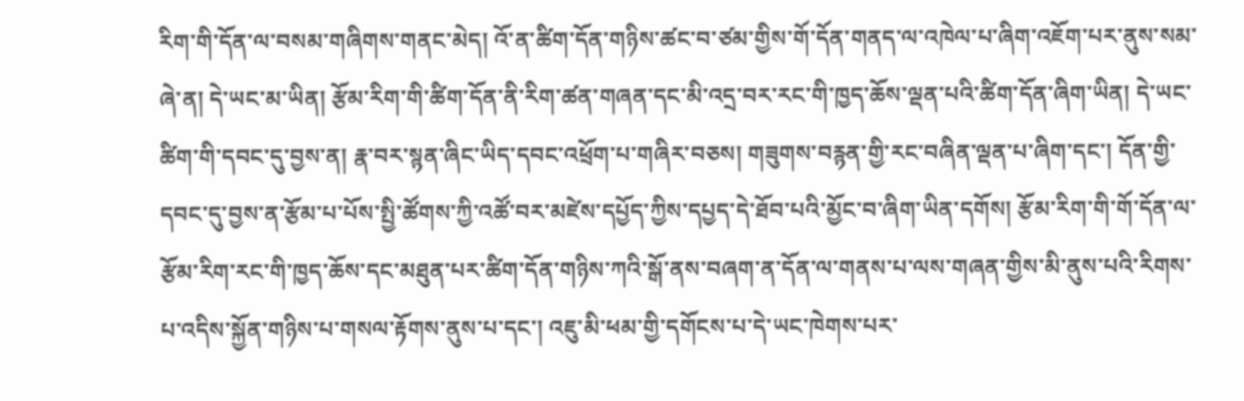རིག་གི་དོན་ལ་བསམ་གཞིགས་གནང་མེད། འོ་ན་ཚིག་དོན་གཉིས་ཚང་བ་ཙམ་གྱིས་གོ་དོན་གནད་ལ་འཁེལ་པ་ཞིག་འཇོག་པར་ནུས་སམ་ཞེ་ན། དེ་ཡང་མ་ཡིན། རྩོམ་རིག་གི་ཚིག་དོན་ནི་རིག་ཚན་གཞན་དང་མི་འདྲ་བར་རང་གི་ཁྱད་ཆོས་ལྡན་པའི་ཚིག་དོན་ཞིག་ཡིན། དེ་ཡང་ཚིག་གི་དབང་དུ་བྱས་ན། རྣ་བར་སྙན་ཞིང་ཡིད་དབང་འཕྲོག་པ་གཞིར་བཅས། གཟུགས་བརྙན་གྱི་རང་བཞིན་ལྡན་པ་ཞིག་དང་། དོན་གྱི་དབང་དུ་བྱས་ན་རྩོམ་པ་པོས་སྤྱི་ཚོགས་ཀྱི་འཚོ་བར་མཛེས་དཔྱོད་ཀྱིས་དཔྱད་དེ་ཐོབ་པའི་མྱོང་བ་ཞིག་ཡིན་དགོས། རྩོམ་རིག་གི་གོ་དོན་ལ་རྩོམ་རིག་རང་གི་ཁྱད་ཆོས་དང་མཐུན་པར་ཚིག་དོན་གཉིས་ཀའི་སྒོ་ནས་བཞག་ན་དོན་ལ་གནས་པ་ལས་གཞན་གྱིས་མི་ནུས་པའི་རིགས་པ་འདིས་སྐྱོན་གཉིས་པ་གསལ་རྟོགས་ནུས་པ་དང་། འཇུ་མི་ཕམ་གྱི་དགོངས་པ་དེ་ཡང་ཁེགས་པར་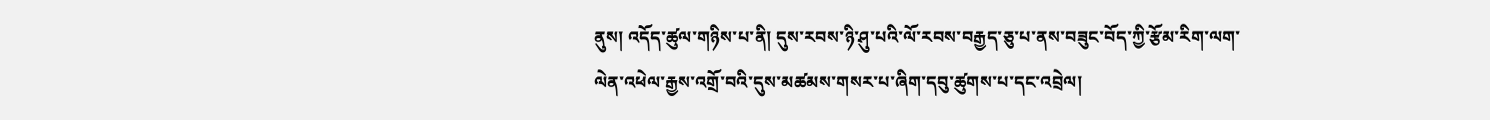ནུས། འདོད་ཚུལ་གཉིས་པ་ནི། དུས་རབས་ཉི་ཤུ་པའི་ལོ་རབས་བརྒྱད་ཅུ་པ་ནས་བཟུང་བོད་ཀྱི་རྩོམ་རིག་ལག་ལེན་འཕེལ་རྒྱས་འགྲོ་བའི་དུས་མཚམས་གསར་པ་ཞིག་དབུ་ཚུགས་པ་དང་འབྲེལ།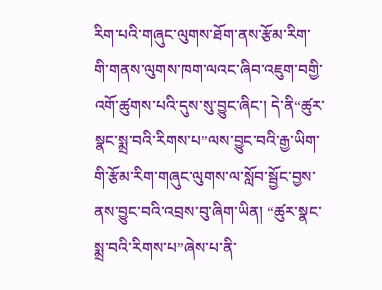རིག་པའི་གཞུང་ལུགས་ཐོག་ནས་རྩོམ་རིག་གི་གནས་ལུགས་ཁག་ལའང་ཞིབ་འཇུག་བགྱི་འགོ་ཚུགས་པའི་དུས་སུ་བྱུང་ཞིང་། དེ་ནི“ཚུར་སྣང་སྨྲ་བའི་རིགས་པ”ལས་བྱུང་བའི་རྒྱ་ཡིག་གི་རྩོམ་རིག་གཞུང་ལུགས་ལ་སློབ་སྦྱོང་བྱས་ནས་བྱུང་བའི་འབྲས་བུ་ཞིག་ཡིན། “ཚུར་སྣང་སྨྲ་བའི་རིགས་པ”ཞེས་པ་ནི་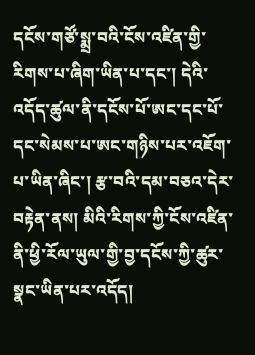དངོས་གཙོ་སྨྲ་བའི་ངོས་འཛིན་གྱི་རིགས་པ་ཞིག་ཡིན་པ་དང་། དེའི་འདོད་ཚུལ་ནི་དངོས་པོ་ཨང་དང་པོ་དང་སེམས་པ་ཨང་གཉིས་པར་འཇོག་པ་ཡིན་ཞིང་། རྩ་བའི་དམ་བཅའ་དེར་བརྟེན་ནས། མིའི་རིགས་ཀྱི་ངོས་འཛིན་ནི་ཕྱི་རོལ་ཡུལ་གྱི་བྱ་དངོས་ཀྱི་ཚུར་སྣང་ཡིན་པར་འདོད།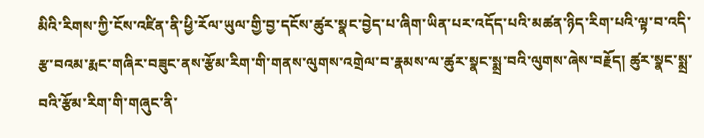མིའི་རིགས་ཀྱི་ངོས་འཛིན་ནི་ཕྱི་རོལ་ཡུལ་གྱི་བྱ་དངོས་ཚུར་སྣང་བྱེད་པ་ཞིག་ཡིན་པར་འདོད་པའི་མཚན་ཉིད་རིག་པའི་ལྟ་བ་འདི་རྩ་བའམ་རྨང་གཞིར་བཟུང་ནས་རྩོམ་རིག་གི་གནས་ལུགས་འགྲེལ་བ་རྣམས་ལ་ཚུར་སྣང་སྨྲ་བའི་ལུགས་ཞེས་བརྗོད། ཚུར་སྣང་སྨྲ་བའི་རྩོམ་རིག་གི་གཞུང་ནི་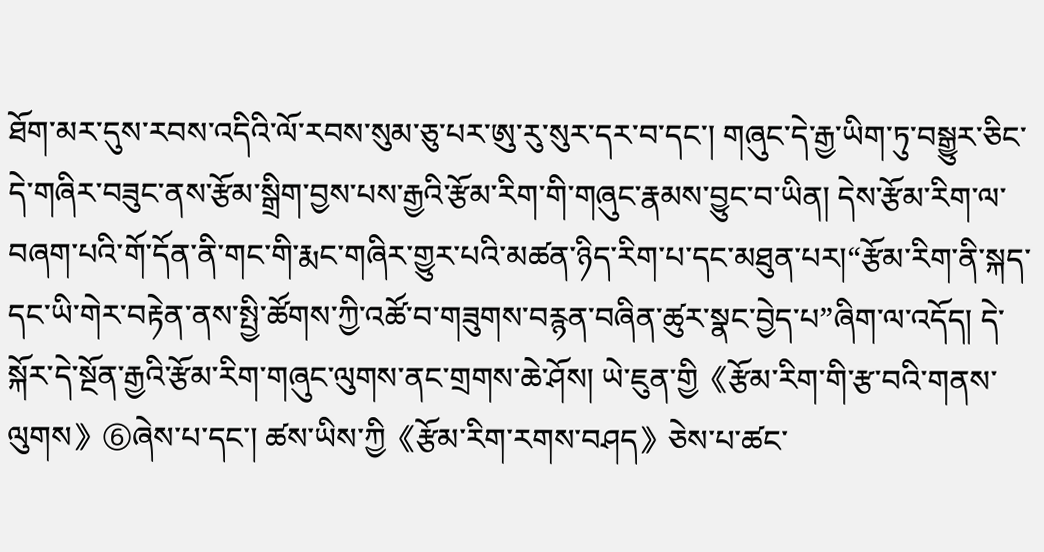ཐོག་མར་དུས་རབས་འདིའི་ལོ་རབས་སུམ་ཅུ་པར་ཨུ་རུ་སུར་དར་བ་དང་། གཞུང་དེ་རྒྱ་ཡིག་ཏུ་བསྒྱུར་ཅིང་དེ་གཞིར་བཟུང་ནས་རྩོམ་སྒྲིག་བྱས་པས་རྒྱའི་རྩོམ་རིག་གི་གཞུང་རྣམས་བྱུང་བ་ཡིན། དེས་རྩོམ་རིག་ལ་བཞག་པའི་གོ་དོན་ནི་གང་གི་རྨང་གཞིར་གྱུར་པའི་མཚན་ཉིད་རིག་པ་དང་མཐུན་པར།“རྩོམ་རིག་ནི་སྐད་དང་ཡི་གེར་བརྟེན་ནས་སྤྱི་ཚོགས་ཀྱི་འཚོ་བ་གཟུགས་བརྙན་བཞིན་ཚུར་སྣང་བྱེད་པ”ཞིག་ལ་འདོད། དེ་སྐོར་དེ་སྔོན་རྒྱའི་རྩོམ་རིག་གཞུང་ལུགས་ནང་གྲགས་ཆེ་ཤོས། ཡེ་ཇུན་གྱི《རྩོམ་རིག་གི་རྩ་བའི་གནས་ལུགས》⑥ཞེས་པ་དང་། ཚས་ཡིས་ཀྱི《རྩོམ་རིག་རགས་བཤད》ཅེས་པ་ཚང་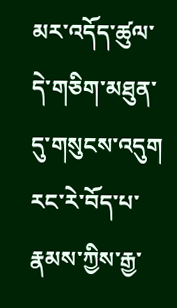མར་འདོད་ཚུལ་དེ་གཅིག་མཐུན་དུ་གསུངས་འདུག རང་རེ་བོད་པ་རྣམས་ཀྱིས་རྒྱ་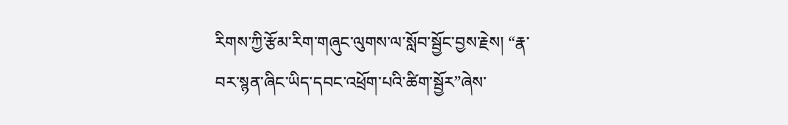རིགས་ཀྱི་རྩོམ་རིག་གཞུང་ལུགས་ལ་སློབ་སྦྱོང་བྱས་རྗེས། “རྣ་བར་སྙན་ཞིང་ཡིད་དབང་འཕྲོག་པའི་ཚིག་སྦྱོར”ཞེས་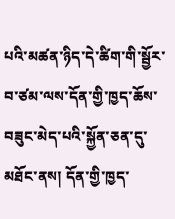པའི་མཚན་ཉིད་དེ་ཚིག་གི་སྦྱོར་བ་ཙམ་ལས་དོན་གྱི་ཁྱད་ཆོས་བཟུང་མེད་པའི་སྐྱོན་ཅན་དུ་མཐོང་ནས། དོན་གྱི་ཁྱད་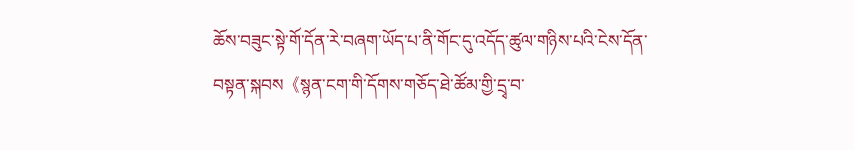ཆོས་བཟུང་སྟེ་གོ་དོན་རེ་བཞག་ཡོད་པ་ནི་གོང་དུ་འདོད་ཚུལ་གཉིས་པའི་ངེས་དོན་བསྟན་སྐབས《སྙན་ངག་གི་དོགས་གཅོད་ཐེ་ཚོམ་གྱི་དྲྭ་བ་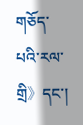གཅོད་པའི་རལ་གྲི》དང་།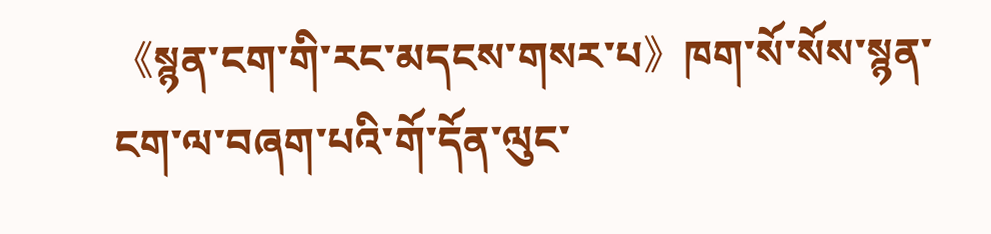《སྙན་ངག་གི་རང་མདངས་གསར་པ》ཁག་སོ་སོས་སྙན་ངག་ལ་བཞག་པའི་གོ་དོན་ལུང་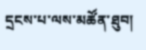དྲངས་པ་ལས་མཚོན་ཐུབ།